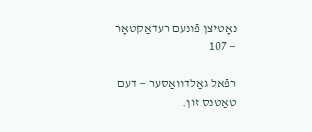נאָטיצן פֿונעם רעדאַקטאָר — 107

רפֿאל גאַלדוואַסער — דעם טאַטנס זון.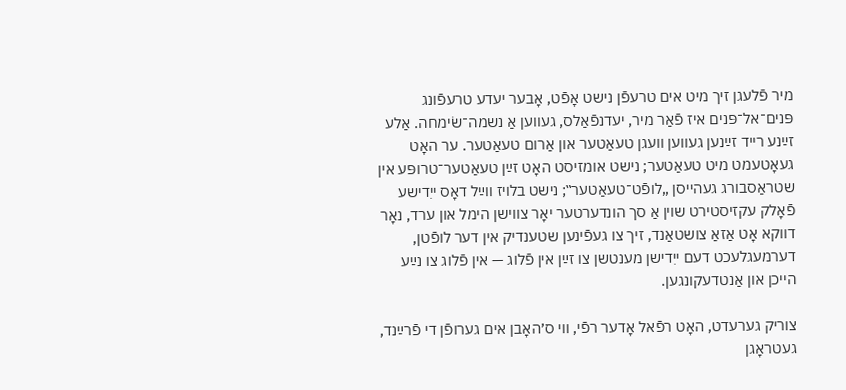מיר פֿלעגן זיך מיט אים טרעפֿן נישט אָפֿט, אָבער יעדע טרעפֿונג פּנים־אל־פּנים איז פֿאַר מיר, יעדנפֿאַלס, געווען אַ נשמה־שׂימחה. אַלע זײַנע רייד זײַנען געווען וועגן טעאַטער און אַרום טעאַטער. ער האָט געאָטעמט מיט טעאַטער; נישט אומזיסט האָט זײַן טעאַטער־טרופּע אין שטראַסבורג געהייסן „לופֿט־טעאַטער‟; נישט בלויז ווײַל דאָס ייִדישע פֿאָלק עקזיסטירט שוין אַ סך הונדערטער יאָר צווישן הימל און ערד, נאָר דווקא אָט אַזאַ צושטאַנד, זיך צו געפֿינען שטענדיק אין דער לופֿטן, דערמעגלעכט דעם ייִדישן מענטשן צו זײַן אין פֿלוג — אין פֿלוג צו נײַע הייכן און אַנטדעקונגען.

צוריק גערעדט, האָט רפֿאל אָדער רפֿי, ווי ס׳האָבן אים גערופֿן די פֿרײַנד, געטראָגן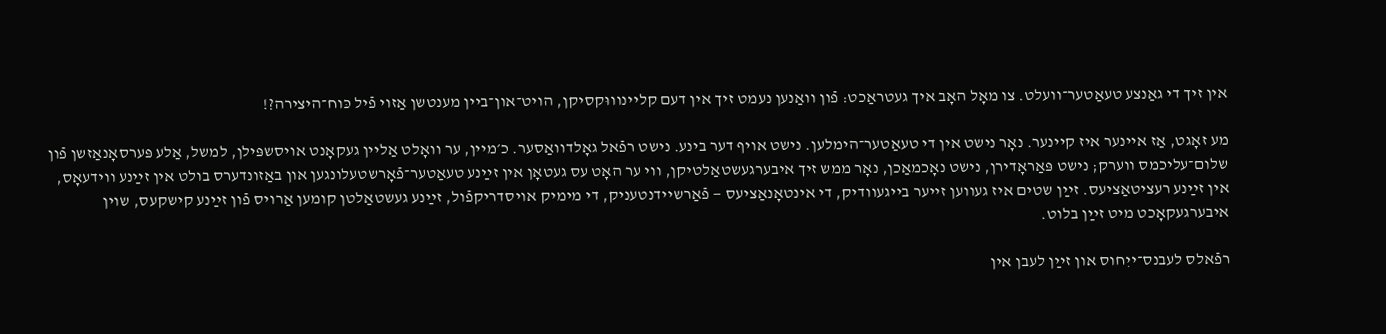אין זיך די גאַנצע טעאַטער־וועלט. צו מאָל האָב איך געטראַכט: פֿון וואַנען נעמט זיך אין דעם קליינוווּקסיקן, הויט־און־ביין מענטשן אַזוי פֿיל כּוח־היצירה?!

מע זאָגט, אַז איינער איז קיינער. נאָר נישט אין די טעאַטער־הימלען. נישט אויף דער בינע. נישט רפֿאל גאָלדוואַסער. כ׳מיין, ער וואָלט אַליין געקאָנט אויסשפּילן, למשל, אַלע פּערסאָנאַזשן פֿון שלום־עליכמס ווערק; נישט פּאַראָדירן, נישט נאָכמאַכן, נאָר ממש זיך איבערגעשטאַלטיקן, ווי ער האָט עס געטאָן אין זײַנע טעאַטער־פֿאָרשטעלונגען און באַזונדערס בולט אין זײַנע ווידעאָס, אין זײַנע רעציטאַציעס. זײַן שטים איז געווען זייער בייגעוודיק, די אינטאָנאַציעס — פֿאַרשיידנטעניק, די מימיק אויסדריקפֿול, זײַנע געשטאַלטן קומען אַרויס פֿון זײַנע קישקעס, שוין איבערגעקאָכט מיט זײַן בלוט.

רפֿאלס לעבנס־ייִחוס און זײַן לעבן אין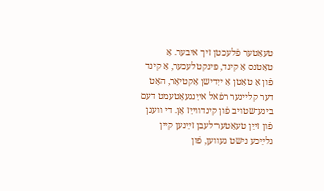טעאַטער פֿלעכטן זיך איבער. אַ טאַטנס אַ קינד, פּינקטלעכער, אַ קינד פֿון אַ טאַטן אַ ייִדישן אַקטיאָר, האָט דער קליינער רפֿאל אײַנגעאָטעמט דעם בינע־שטויב פֿון קינדווײַז אָן. די וועגן פֿון זײַן טעאַטער־לעבן זײַנען קיין גלײַכע נישט געווען, פֿון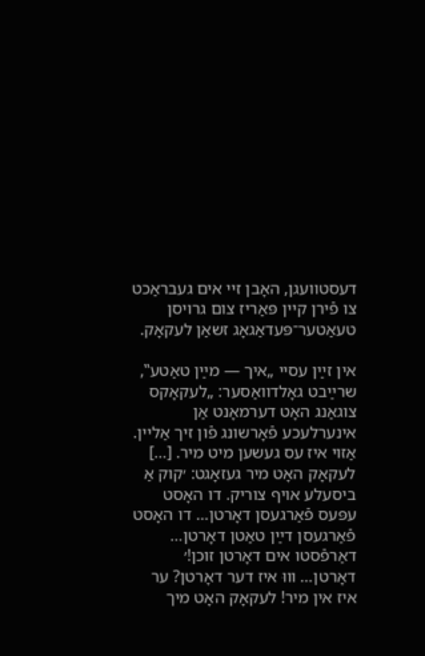דעסטוועגן, האָבן זיי אים געבראַכט צו פֿירן קיין פּאַריז צום גרויסן טעאַטער־פּעדאַגאָג זשאַן לעקאָק.

אין זײַן עסיי „איך — מײַן טאַטע‟, שרײַבט גאָלדוואַסער: „לעקאָקס צוגאַנג האָט דערמאָנט אַן אינערלעכע פֿאָרשונג פֿון זיך אַליין. אַזוי איז עס געשען מיט מיר. […] לעקאָק האָט מיר געזאָגט: ׳קוק אַ ביסעלע אויף צוריק. דו האָסט עפּעס פֿאַרגעסן דאָרטן… דו האָסט פֿאַרגעסן דײַן טאַטן דאָרטן… דאַרפֿסטו אים דאָרטן זוכן!׳ דאָרטן… וווּ איז דער דאָרטן? ער איז אין מיר! לעקאָק האָט מיך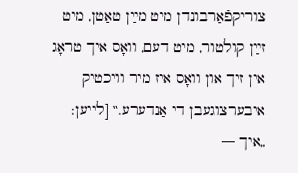צוריקפֿאַרבונדן מיט מײַן טאַטן, מיט זײַן קולטור, מיט דעם, וואָס איך טראָג אין זיך און וואָס איז מיר וויכטיק איבערצוגעבן די אַנדערע.‟ [לייען: „איך —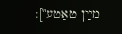מײַן טאַטע‟]: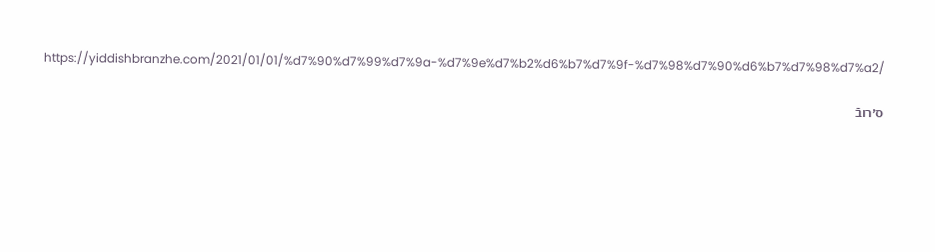https://yiddishbranzhe.com/2021/01/01/%d7%90%d7%99%d7%9a-%d7%9e%d7%b2%d6%b7%d7%9f-%d7%98%d7%90%d6%b7%d7%98%d7%a2/

ס׳רובֿ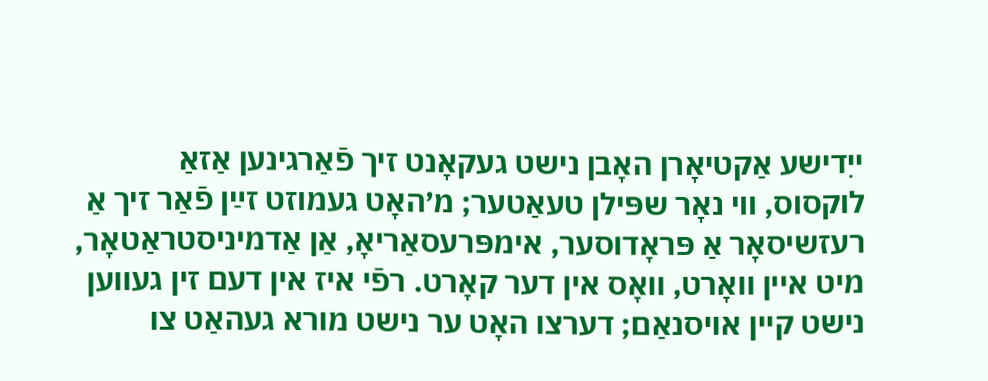ייִדישע אַקטיאָרן האָבן נישט געקאָנט זיך פֿאַרגינען אַזאַ לוקסוס, ווי נאָר שפּילן טעאַטער; מ׳האָט געמוזט זײַן פֿאַר זיך אַ רעזשיסאָר אַ פּראָדוסער, אימפּרעסאַריאָ, אַן אַדמיניסטראַטאָר, מיט איין וואָרט, וואָס אין דער קאָרט. רפֿי איז אין דעם זין געווען נישט קיין אויסנאַם; דערצו האָט ער נישט מורא געהאַט צו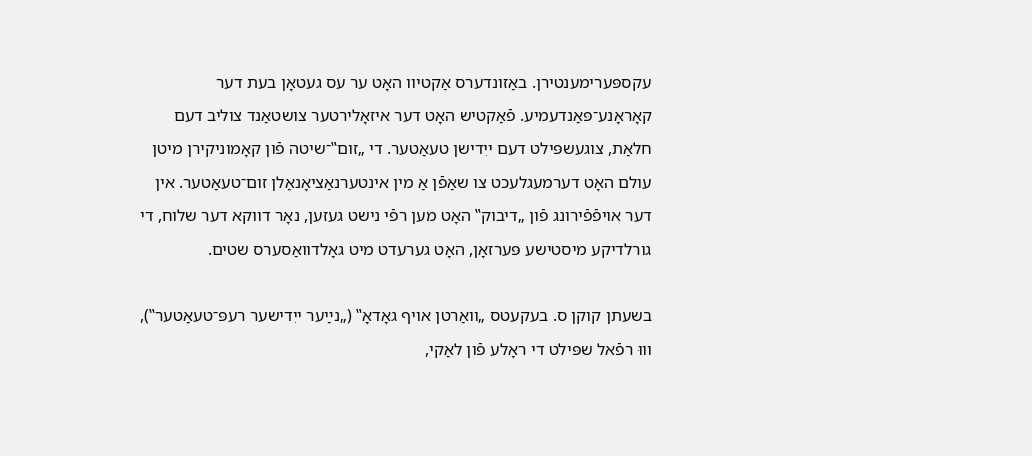עקספּערימענטירן. באַזונדערס אַקטיוו האָט ער עס געטאָן בעת דער קאָראָנע־פּאַנדעמיע. פֿאַקטיש האָט דער איזאָלירטער צושטאַנד צוליב דעם חלאַת, צוגעשפּילט דעם ייִדישן טעאַטער. די „זום‟־שיטה פֿון קאָמוניקירן מיטן עולם האָט דערמעגלעכט צו שאַפֿן אַ מין אינטערנאַציאָנאַלן זום־טעאַטער. אין דער אויפֿפֿירונג פֿון „דיבוק‟ האָט מען רפֿי נישט געזען, נאָר דווקא דער שלוח, די גורלדיקע מיסטישע פּערזאָן, האָט גערעדט מיט גאָלדוואַסערס שטים.

בשעתן קוקן ס. בעקעטס „וואַרטן אויף גאָדאָ‟ („נײַער ייִדישער רעפּ־טעאַטער‟), וווּ רפֿאל שפּילט די ראָלע פֿון לאַקי,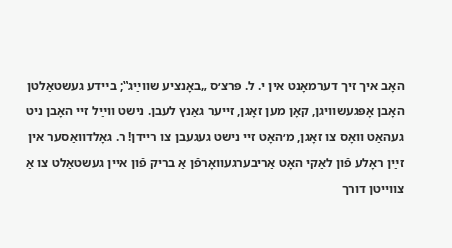האָב איך זיך דערמאָנט אין י. ל. פּרצ׳ס „באָנציע שווײַג‟; בײדע געשטאַלטן האָבן אָפּגעשוויגן, קאָן מען זאָגן, זייער גאַנץ לעבן. נישט ווײַל זיי האָבן ניט געהאַט וואָס צו זאָגן, מ׳האָט זיי נישט געגעבן צו ריידן! ר. גאָלדוואַסער אין זײַן ראָלע פֿון לאַקי האָט אַריבערגעוואָרפֿן אַ בריק פֿון איין געשטאַלט צו אַ צווייטן דורך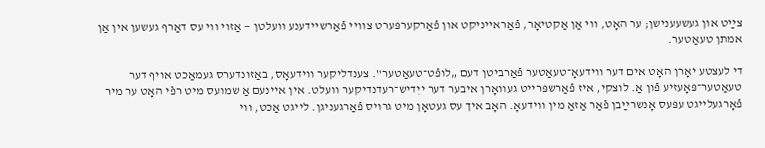צײַט און געשעענישן; ער האָט, ווי אַן אַקטיאָר, פֿאַראייניקט און פֿאַרקערפּערט צוויי פֿאַרשיידענע וועלטן — אַזוי ווי עס דאַרף געשען אין אַן אמתן טעאַטער.

די לעצטע יאָרן האָט אים דער ווידעאָ־טעאַטער פֿאַרביטן דעם „לופֿט־טעאַטער‟. צענדליקער ווידעאָס, באַזונדערס געמאַכט אויף דער טעאַטער־פּאָעזיע פֿון אַ. לוצקי, איז פֿאַרשפּרייט געוואָרן איבער דער ייִדיש־רעדנדיקער וועלט. אין איינעם אַ שמועס מיט רפֿי האָט ער מיר פֿאָרגעלייגט עפּעס אָנשרײַבן פֿאַר אַזאַ מין ווידעאָ. האָב איך עס געטאָן מיט גרויס פֿאַרגעניגן. לייגט אַכט, ווי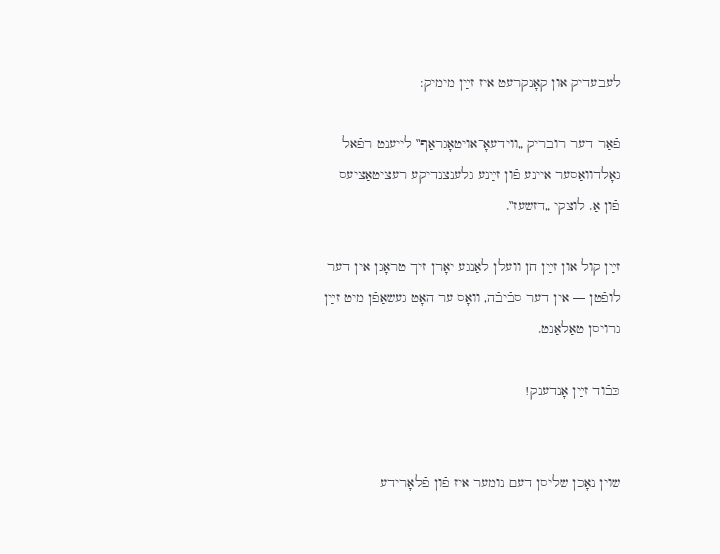לעבעדיק און קאָנקרעט איז זײַן מימיק:

פֿאַר דער רובריק „ווידעאָ־אויטאָגראַף‟ לייענט רפֿאל גאָלדוואַסער איינע פֿון זײַנע גלענצנדיקע רעציטאַציעס פֿון אַ. לוצקי „דזשעז‟.

זײַן קול און זײַן חן וועלן לאַנגע יאָרן זיך טראָגן אין דער לופֿטן — אין דער סבֿיבֿה, וואָס ער האָט געשאַפֿן מיט זײַן גרויסן טאַלאַנט.

כּבֿוד זײַן אָנדענק!


שוין נאָכן שליסן דעם נומער איז פֿון פֿלאָרידע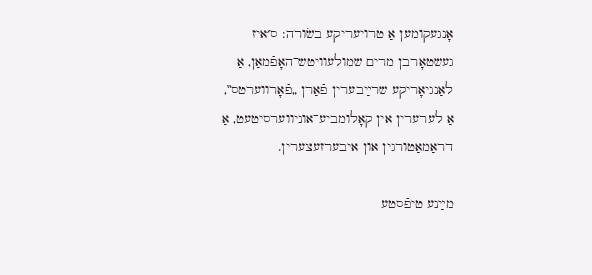אָנגעקומען אַ טרויעריקע בשׂורה: ס׳איז געשטאָרבן מרים שמולעוויטש־האָפֿמאַן, אַ לאַנגיאָריקע שרײַבערין פֿאַרן „פֿאָרווערטס‟, אַ לערערין אין קאָלומביע־אוניווערסיטעט, אַ דראַמאַטורגין און איבערזעצערין.

מײַנע טיפֿסטע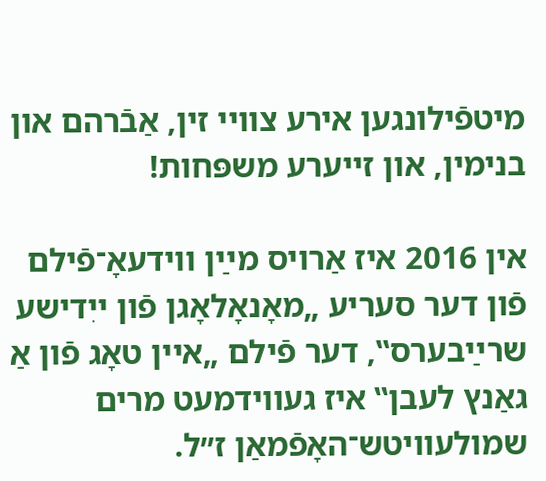מיטפֿילונגען אירע צוויי זין, אַבֿרהם און בנימין, און זייערע משפּחות!

אין 2016 איז אַרויס מײַן ווידעאָ־פֿילם פֿון דער סעריע „מאָנאָלאָגן פֿון ייִדישע שרײַבערס‟, דער פֿילם „איין טאָג פֿון אַ גאַנץ לעבן‟ איז געווידמעט מרים שמולעוויטש־האָפֿמאַן ז״ל.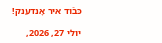כּבֿוד איר אָנדענק!

יולי 27, 2026,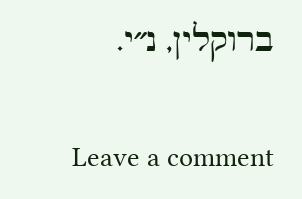ברוקלין, נ״י.

Leave a comment